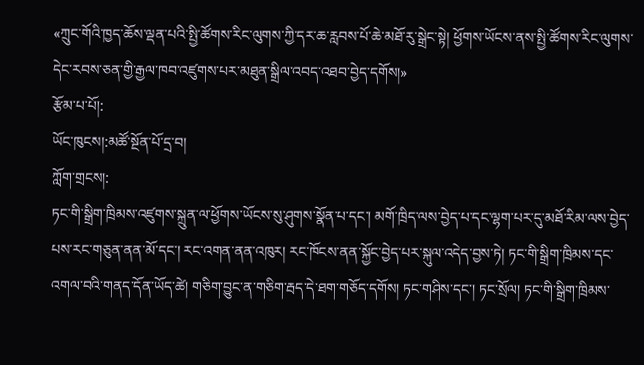«ཀྲུང་གོའི་ཁྱད་ཆོས་ལྡན་པའི་སྤྱི་ཚོགས་རིང་ལུགས་ཀྱི་དར་ཆ་རླབས་པོ་ཆེ་མཐོ་རུ་སྒྲེང་སྟེ། ཕྱོགས་ཡོངས་ནས་སྤྱི་ཚོགས་རིང་ལུགས་དེང་རབས་ཅན་གྱི་རྒྱལ་ཁབ་འཛུགས་པར་མཐུན་སྒྲིལ་འབད་འཐབ་བྱེད་དགོས།»
རྩོམ་པ་པོ།:
ཡོང་ཁུངས།:མཚོ་སྔོན་པོ་དྲ་བ།
ཀློག་གྲངས།:
ཏང་གི་སྒྲིག་ཁྲིམས་འཛུགས་སྐྲུན་ལ་ཕྱོགས་ཡོངས་སུ་ཤུགས་སྣོན་པ་དང་། མགོ་ཁྲིད་ལས་བྱེད་པ་དང་ལྷག་པར་དུ་མཐོ་རིམ་ལས་བྱེད་པས་རང་གཅུན་ནན་མོ་དང་། རང་འགན་ནན་འཁུར། རང་ཁོངས་ནན་སྐྱོང་བྱེད་པར་སྐུལ་འདེད་བྱས་ཏེ། ཏང་གི་སྒྲིག་ཁྲིམས་དང་འགལ་བའི་གནད་དོན་ཡོད་ཚེ། གཅིག་བྱུང་ན་གཅིག་རྦད་དེ་ཐག་གཅོད་དགོས། ཏང་གཤིས་དང་། ཏང་སྲོལ། ཏང་གི་སྒྲིག་ཁྲིམས་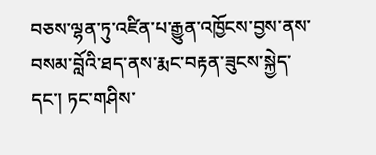བཅས་ལྷན་ཏུ་འཛིན་པ་རྒྱུན་འཁྱོངས་བྱས་ནས་བསམ་བློའི་ཐད་ནས་རྨང་བརྟན་ཟུངས་སྐྱེད་དང་། ཏང་གཤིས་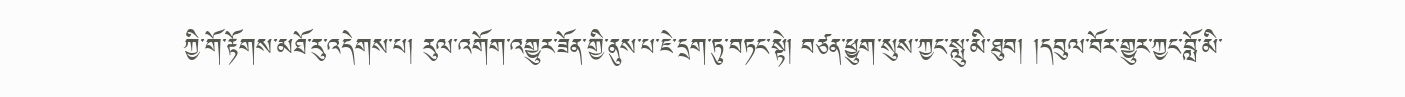ཀྱི་གོ་རྟོགས་མཐོ་རུ་འདེགས་པ། རུལ་འགོག་འགྱུར་ཟོན་གྱི་ནུས་པ་ཇེ་དྲག་ཏུ་བཏང་སྟེ། བཙན་ཕྱུག་སུས་ཀྱང་སླུ་མི་ཐུབ། །དབུལ་བོར་གྱུར་ཀྱང་བློ་མི་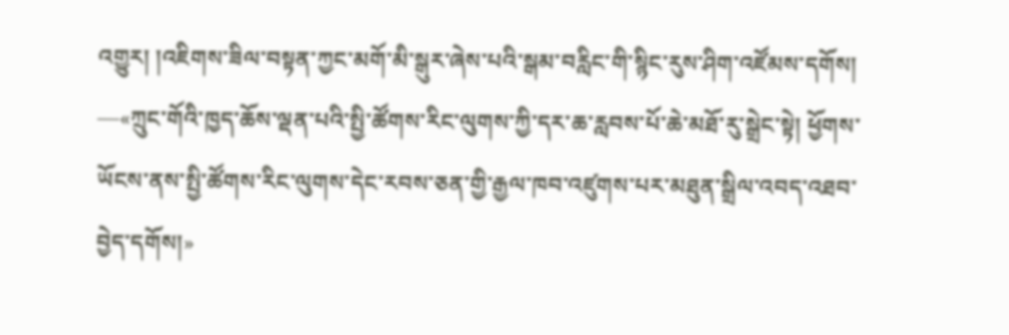འགྱུར། །འཇིགས་ཟིལ་བསྟན་ཀྱང་མགོ་མི་སྒུར་ཞེས་པའི་སྒམ་བརླིང་གི་སྙིང་རུས་ཤིག་འཛོམས་དགོས།
—«ཀྲུང་གོའི་ཁྱད་ཆོས་ལྡན་པའི་སྤྱི་ཚོགས་རིང་ལུགས་ཀྱི་དར་ཆ་རླབས་པོ་ཆེ་མཐོ་རུ་སྒྲེང་སྟེ། ཕྱོགས་ཡོངས་ནས་སྤྱི་ཚོགས་རིང་ལུགས་དེང་རབས་ཅན་གྱི་རྒྱལ་ཁབ་འཛུགས་པར་མཐུན་སྒྲིལ་འབད་འཐབ་བྱེད་དགོས།»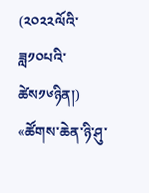(༢༠༢༢ལོའི་ཟླ༡༠པའི་ཚེས༡༦ཉིན།) «ཚོགས་ཆེན་ཉི་ཤུ་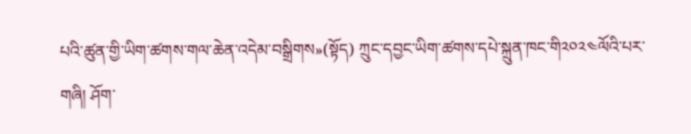པའི་ཚུན་གྱི་ཡིག་ཚགས་གལ་ཆེན་འདེམ་བསྒྲིགས»(སྟོད) ཀྲུང་དབྱང་ཡིག་ཚགས་དཔེ་སྐྲུན་ཁང་གི༢༠༢༤ལོའི་པར་གཞི། ཤོག་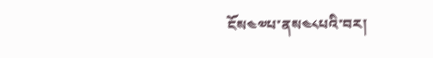ངོས༤༧པ་ནས༤༨པའི་བར།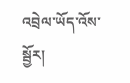འབྲེལ་ཡོད་འོས་སྦྱོར།